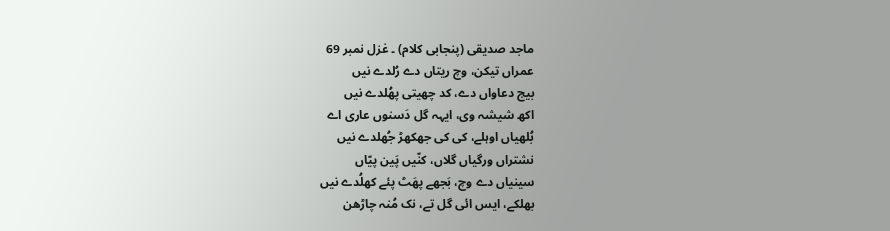ماجد صدیقی (پنجابی کلام) ۔ غزل نمبر 69
عمراں تیکن، وچ ریتاں دے رُلدے نیں
بیج دعاواں دے، کد چھیتی پھُلدے نیں
اکھ شیشہ وی، ایہہ گل دَسنوں عاری اے
بُلھیاں اوہلے، کی کی جھکھڑ جُھلدے نیں
نشتراں ورگیاں گلاں، کنّیں پَین پیّاں
سینیاں دے وچ، بَجھے پھَٹ پئے کھلُدے نیں
بھلکے، ایس ائی گل تے، نک مُنہ چاڑھن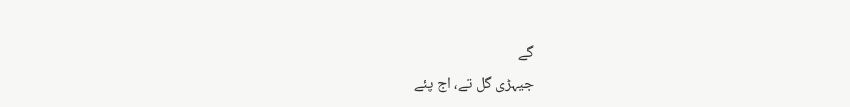گے
جیہڑی گل تے، اج پئے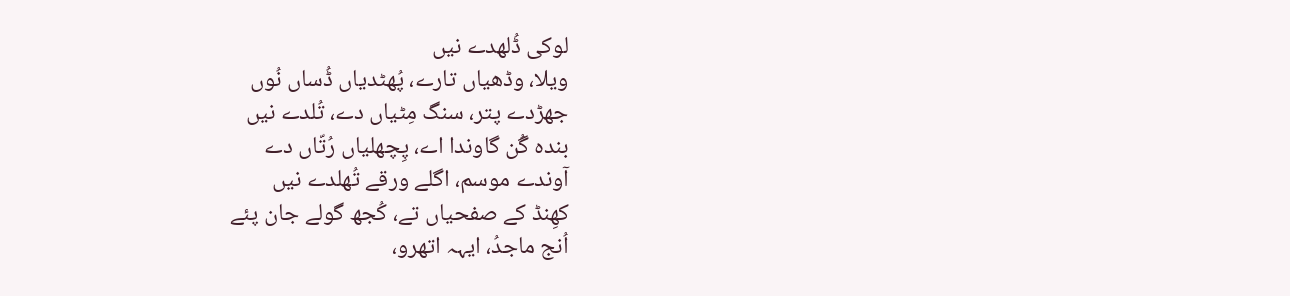لوکی ڈُلھدے نیں
ویلا، وڈھیاں تارے، پُھٹدیاں ڈُساں نُوں
جھڑدے پتر، سنگ مِٹیاں دے، تُلدے نیں
بندہ گُن گاوندا اے، پِچھلیاں رُتّاں دے
آوندے موسم، اگلے ورقے تُھلدے نیں
کھِنڈ کے صفحیاں تے، کُجھ گولے جان پئے
اُنج ماجدُ، ایہہ اتھرو،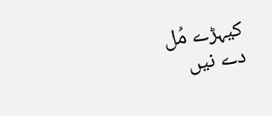کیہڑے مُل دے نیں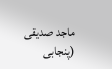ماجد صدیقی (پنجابی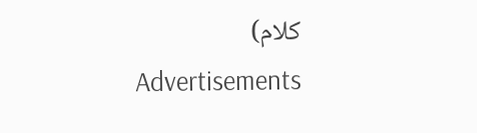کلام)
Advertisements